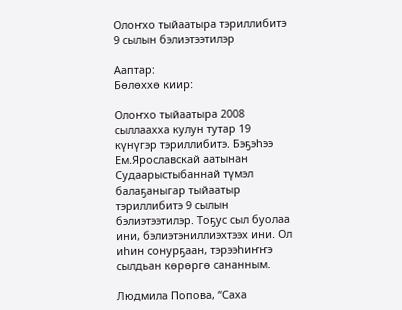Олоҥхо тыйаатыра тэриллибитэ 9 сылын бэлиэтээтилэр

Ааптар:
Бөлөххө киир:

Олоҥхо тыйаатыра 2008 сыллаахха кулун тутар 19 күнүгэр тэриллибитэ. Бэҕэһээ Ем.Ярославскай аатынан Судаарыстыбаннай түмэл балаҕаныгар тыйаатыр тэриллибитэ 9 сылын бэлиэтээтилэр. Тоҕус сыл буолаа ини, бэлиэтэниллиэхтээх ини. Ол иһин сонурҕаан, тэрээһиҥҥэ сылдьан көрөргө сананным.

Людмила Попова, “Саха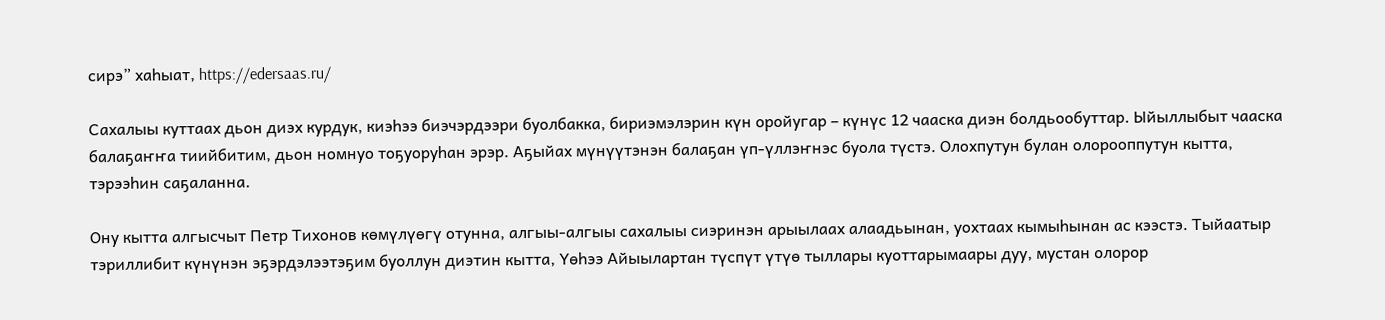сирэ” хаһыат, https://edersaas.ru/

Сахалыы куттаах дьон диэх курдук, киэһээ биэчэрдээри буолбакка, бириэмэлэрин күн оройугар – күнүс 12 чааска диэн болдьообуттар. Ыйыллыбыт чааска балаҕаҥҥа тиийбитим, дьон номнуо тоҕуоруһан эрэр. Аҕыйах мүнүүтэнэн балаҕан үп-үллэҥнэс буола түстэ. Олохпутун булан олорооппутун кытта, тэрээһин саҕаланна.

Ону кытта алгысчыт Петр Тихонов көмүлүөгү отунна, алгыы-алгыы сахалыы сиэринэн арыылаах алаадьынан, уохтаах кымыһынан ас кээстэ. Тыйаатыр тэриллибит күнүнэн эҕэрдэлээтэҕим буоллун диэтин кытта, Үөһээ Айыылартан түспүт үтүө тыллары куоттарымаары дуу, мустан олорор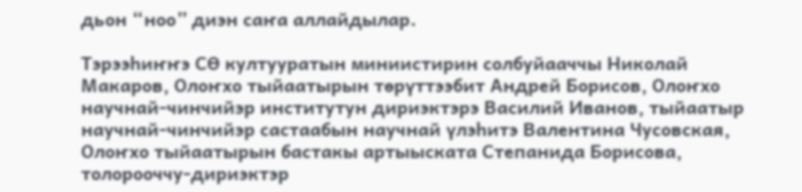дьон “ноо” диэн саҥа аллайдылар.

Тэрээһиҥҥэ СӨ култууратын миниистирин солбуйааччы Николай Макаров, Олоҥхо тыйаатырын төрүттээбит Андрей Борисов, Олоҥхо научнай-чинчийэр институтун дириэктэрэ Василий Иванов, тыйаатыр научнай-чинчийэр састаабын научнай үлэһитэ Валентина Чусовская, Олоҥхо тыйаатырын бастакы артыыската Степанида Борисова, толорооччу-дириэктэр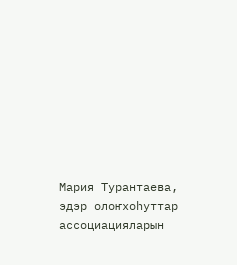Мария Турантаева, эдэр олоҥхоһуттар ассоциацияларын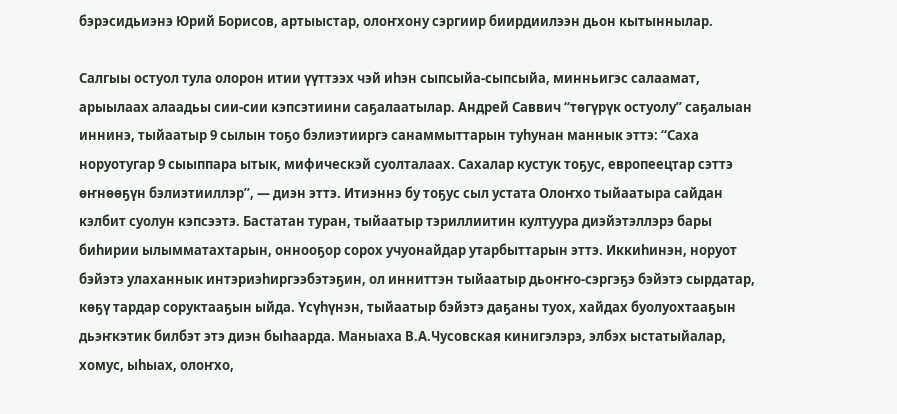бэрэсидьиэнэ Юрий Борисов, артыыстар, олоҥхону сэргиир биирдиилээн дьон кытыннылар.

Салгыы остуол тула олорон итии үүттээх чэй иһэн сыпсыйа-сыпсыйа, минньигэс салаамат, арыылаах алаадьы сии-сии кэпсэтиини саҕалаатылар. Андрей Саввич “төгүрүк остуолу” саҕалыан иннинэ, тыйаатыр 9 сылын тоҕо бэлиэтииргэ санаммыттарын туһунан маннык эттэ: “Саха норуотугар 9 сыыппара ытык, мифическэй суолталаах. Сахалар кустук тоҕус, европеецтар сэттэ өҥнөөҕүн бэлиэтииллэр”, — диэн эттэ. Итиэннэ бу тоҕус сыл устата Олоҥхо тыйаатыра сайдан кэлбит суолун кэпсээтэ. Бастатан туран, тыйаатыр тэриллиитин култуура диэйэтэллэрэ бары биһирии ылымматахтарын, оннооҕор сорох учуонайдар утарбыттарын эттэ. Иккиһинэн, норуот бэйэтэ улаханнык интэриэһиргээбэтэҕин, ол инниттэн тыйаатыр дьоҥҥо-сэргэҕэ бэйэтэ сырдатар, көҕү тардар соруктааҕын ыйда. Үсүһүнэн, тыйаатыр бэйэтэ даҕаны туох, хайдах буолуохтааҕын дьэҥкэтик билбэт этэ диэн быһаарда. Маныаха В.А.Чусовская кинигэлэрэ, элбэх ыстатыйалар, хомус, ыһыах, олоҥхо,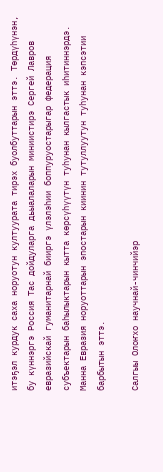итэҕэл курдук саха норуотун култуурата тирэх буолбуттарын эттэ. Төрдүһүнэн, бу күннэргэ Россия Тас дойдуларга дьыалаларын миниистирэ Сергей Лавров евразийскай гуманитарнай бииргэ үлэлэһии боппуруостарыгар федерация субъектарын баһылыктарын кытта көрсүһүүтүн туһунан кылгастык иһитиннэрдэ. Манна Евразия норуоттарын эпостарын киинин тутуллуутун туһунан кэпсэтии барбытын эттэ.

Салгыы Олоҥхо научнай-чинчийэр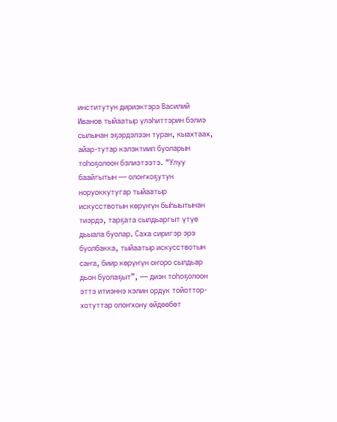институтун дириэктэрэ Василий Иванов тыйаатыр үлэһиттэрин бэлиэ сылынан эҕэрдэлээн туран, кыахтаах, айар-тутар кэлэктиип буоларын тоһоҕолоон бэлиэтээтэ. “Улуу баайгытын — олоҥхоҕутун норуоккутугар тыйаатыр искусствотын көрүҥүн быһыытынан тиэрдэ, тарҕата сылдьаргыт үтүө дьыала буолар. Саха сиригэр эрэ буолбакка, тыйаатыр искусствотын саҥа, биир көрүҥүн оҥоро сылдьар дьон буолаҕыт”, — диэн тоһоҕолоон эттэ итиэннэ кэлин ордук тойоттор-хотуттар олоҥхону өйдөөбөт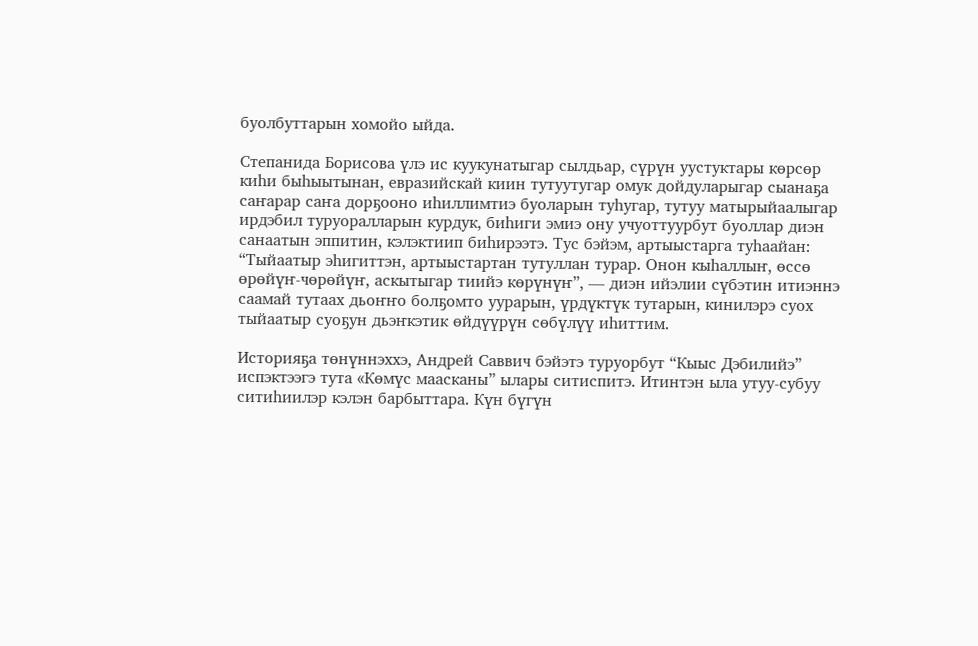буолбуттарын хомойо ыйда.

Степанида Борисова үлэ ис куукунатыгар сылдьар, сүрүн уустуктары көрсөр киһи быһыытынан, евразийскай киин тутуутугар омук дойдуларыгар сыанаҕа саҥарар саҥа дорҕооно иһиллимтиэ буоларын туһугар, тутуу матырыйаалыгар ирдэбил туруоралларын курдук, биһиги эмиэ ону учуоттуурбут буоллар диэн санаатын эппитин, кэлэктиип биһирээтэ. Тус бэйэм, артыыстарга туһаайан: “Тыйаатыр эһигиттэн, артыыстартан тутуллан турар. Онон кыһаллыҥ, өссө өрөйүҥ-чөрөйүҥ, аскытыгар тиийэ көрүнүҥ”, — диэн ийэлии сүбэтин итиэннэ саамай тутаах дьоҥҥо болҕомто уурарын, үрдүктүк тутарын, кинилэрэ суох тыйаатыр суоҕун дьэҥкэтик өйдүүрүн сөбүлүү иһиттим.

Историяҕа төнүннэххэ, Андрей Саввич бэйэтэ туруорбут “Кыыс Дэбилийэ” испэктээгэ тута «Көмүс маасканы” ылары ситиспитэ. Итинтэн ыла утуу-субуу ситиһиилэр кэлэн барбыттара. Күн бүгүн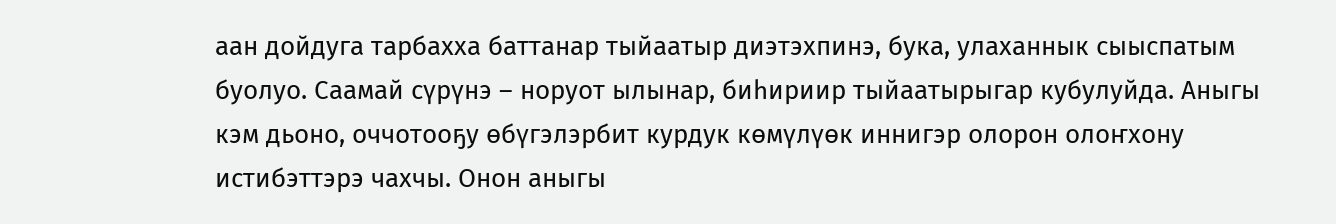аан дойдуга тарбахха баттанар тыйаатыр диэтэхпинэ, бука, улаханнык сыыспатым буолуо. Саамай сүрүнэ – норуот ылынар, биһириир тыйаатырыгар кубулуйда. Аныгы кэм дьоно, оччотооҕу өбүгэлэрбит курдук көмүлүөк иннигэр олорон олоҥхону истибэттэрэ чахчы. Онон аныгы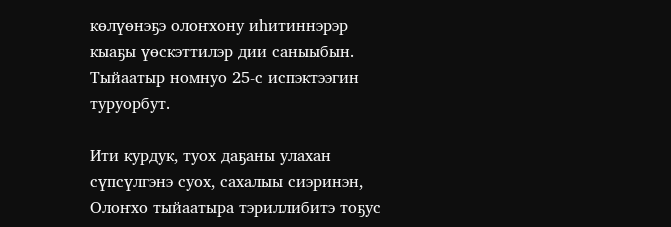көлүөнэҕэ олоҥхону иһитиннэрэр кыаҕы үөскэттилэр дии саныыбын. Тыйаатыр номнуо 25-с испэктээгин туруорбут.

Ити курдук, туох даҕаны улахан сүпсүлгэнэ суох, сахалыы сиэринэн, Олоҥхо тыйаатыра тэриллибитэ тоҕус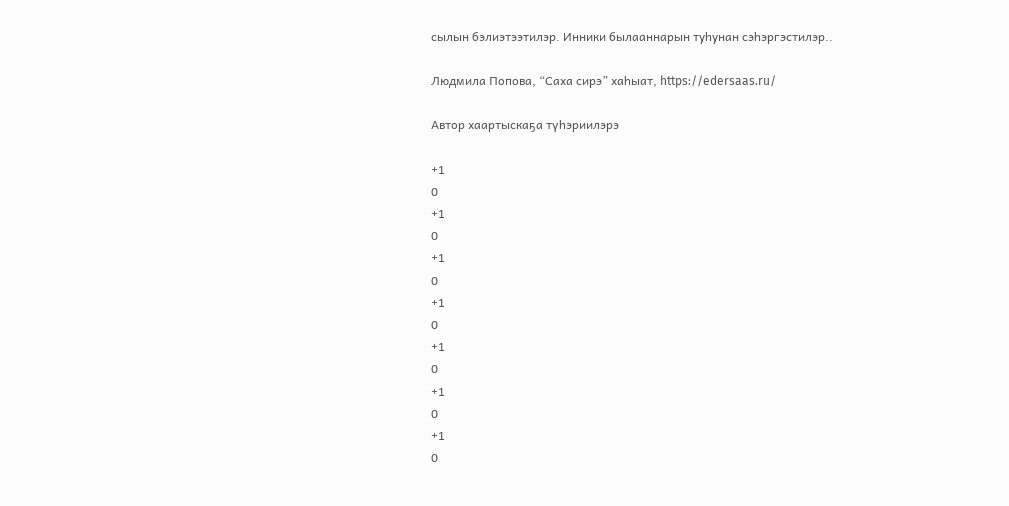сылын бэлиэтээтилэр. Инники былааннарын туһунан сэһэргэстилэр..

Людмила Попова, “Саха сирэ” хаһыат, https://edersaas.ru/

Автор хаартыскаҕа түһэриилэрэ

+1
0
+1
0
+1
0
+1
0
+1
0
+1
0
+1
0